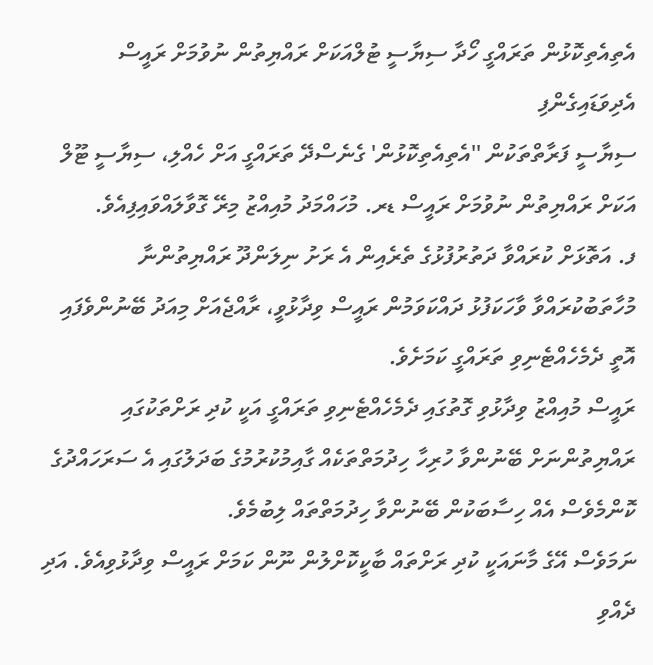އެތިއެތިކޮޅުން ތަރައްގީ ހޯދާ ސިޔާސީ ޓުލްއަކަށް ރައްޔިތުން ނުވުމަށް ރައީސް އެދިވަޑައިގެންފި
ސިޔާސީ ފަރާތްތަކުން ''އެތިއެތިކޮޅުން' ގެނެސްދޭ ތަރައްގީ އަށް ހެއްލި، ސިޔާސީ ޓޫލް އަކަށް ރައްޔިތުން ނުވުމަށް ރައީސް ޑރ. މުހައްމަދު މުއިއްޒު މިރޭ ގޮވާލައްވައިފިއެވެ.
ފ. އަތޮޅަށް ކުރައްވާ ދަތުރުފުޅުގެ ތެރެއިން އެ ރަށު ނިލަންދޫ ރައްޔިތުންނާ މުހާތަބުކުރައްވާ ވާހަކަފުޅު ދައްކަވަމުން ރައީސް ވިދާޅުވީ، ރާއްޖެއަށް މިއަދު ބޭނުންވެފައި އޮތީ ދެމެހެއްޓެނިވި ތަރައްގީ ކަމަށެވެ.
ރައީސް މުއިއްޒު ވިދާޅުވި ގޮތުގައި ދެމެހެއްޓެނިވި ތަރައްގީ އަކީ ކުދި ރަށްތަކުގައި ރައްޔިތުންނަށް ބޭނުންވާ ހުރިހާ ހިދުމަތްތަކެއް ގާއިމުކުރުމުގެ ބަދަލުގައި އެ ސަރަހައްދުގެ ކޮންމެވެސް އެއް ހިސާބަކުން ބޭނުންވާ ހިދުމަތްތައް ލިބުމެވެ.
ނަމަވެސް އޭގެ މާނައަކީ ކުދި ރަށްތައް ބާކީކޮށްލުން ނޫން ކަމަށް ރައީސް ވިދާޅުވިއެވެ. އަދި ދެއްވި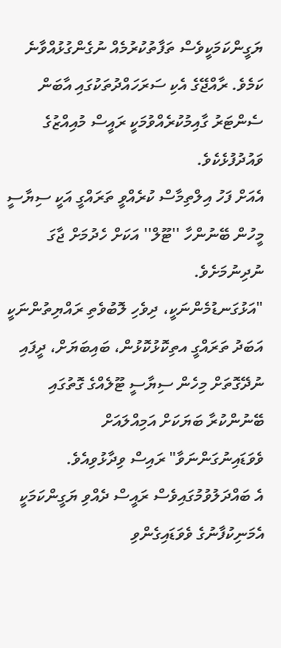ޔަގީންކަމަކީވެސް ތަފާތުކުރުމެއް ނުގެންގުޅުއްވާނެ ކަމެވެ. ރާއްޖޭގެ އެކި ސަރަހައްދުތަކުގައި އާބަން ސެންޓަރު ގާއިމުކުރެއްވުމަކީ ރައީސް މުއިއްޒުގެ ވައުދުފުޅެކެވެ.
އެއަށް ފަހު އިލްތިމާސް ކުރެއްވީ ތަރައްގީ އަކީ ސިޔާސީ މީހުން ބޭނުންހާ ''ޓޫލް'' އަކަށް ހެދުމަށް ޖާގަ ނުދިނުމަށެވެ.
"އަޅުގަނޑުމެންނަކީ، ދިވެހި ލޮބުވެތި ރައްޔިތުންނަކީ އަބަދު ތަރައްގީ އތިކޮޅުކޮޅުން، ބައިބަޔަށް، ދީފައި ނުދޭގޮތަށް މިހެން ސިޔާސީ ޓޫލެއްގެ ގޮތުގައި ބޭނުންކުރާ ބަޔަކަށް އަމިއްލައަށް ވެވަޑައިނުގަންނަވާ" ރައިސް ވިދާޅުވިއެވެ.
އެ ބައްދަލުވުމުގައިވެސް ރައީސް ދެއްވި ޔަގީންކަމަކީ އެމަނިކުފާނުގެ ވެވަޑައިގެންވި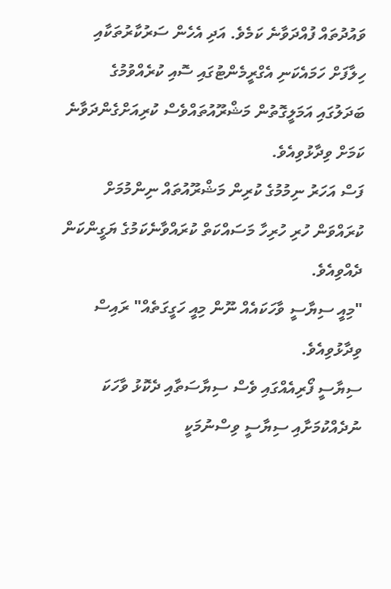ވައުދުތައް ފުއްދަވާނެ ކަމެވެ. އަދި އެހެން ސަރުކާރުތަކާއި ހިލާފަށް ހަމައެކަނި އެގްރީމެންޓުގައި ސޮއި ކުރެއްވުމުގެ ބަދަލުގައި އަމަލީގޮތުން މަޝްރޫއުތައްވެސް ކުރިއަށްގެންދަވާނެ ކަމަށް ވިދާޅުވިއެވެ.
ފަސް އަހަރު ނިމުމުގެ ކުރިން މަޝްރޫއުތައް ނިންމުމަށް ކުރައްވަން ހުރި ހުރިހާ މަސައްކަތް ކުރައްވާނެކަމުގެ ޔަގީންކަން ދެއްވިއެވެ.
"މިއީ ސިޔާސީ ވާހަކައެއް ނޫން މިއީ ހަގީގަތެއް" ރައިސް ވިދާޅުވިއެވެ.
ސިޔާސީ ފޯރިއެއްގައި ވެސް ސިޔާސަތާއި ދެކޮޅު ވާހަކަ ނުދެއްކުމަށާއި ސިޔާސީ ވިސްނުމަކީ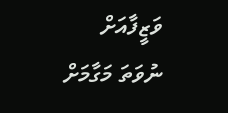ވަޒީފާއަށް ނުވަތަ މަގާމަށް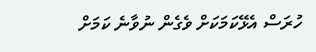ހުރަސް އެޅޭކަމަކަށް ވެގެން ނުވާނެ ކަމަށް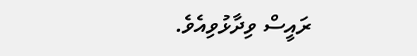ރައީސް ވިދާޅުވިއެވެ.